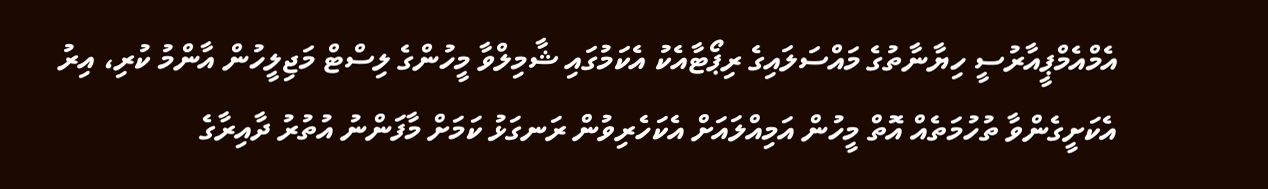އެމްއެމްޕީއާރުސީ ހިޔާނާތުގެ މައްސަލައިގެ ރިޕޯޓާއެކު އެކަމުގައި ޝާމިލްވާ މީހުންގެ ލިސްޓް މަޖިލީހުން އާންމު ކުރި، އިރު އެކަށީގެންވާ ތުހުމަތެއް އޮތް މީހުން އަމިއްލައަށް އެކަހެރިވުން ރަނގަޅު ކަމަށް މާފަންނު އުތުރު ދާއިރާގެ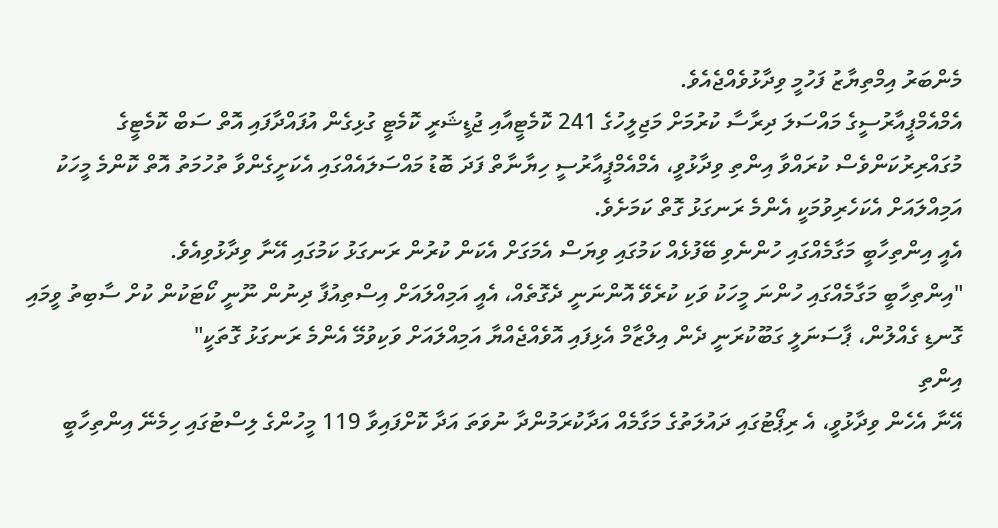މެންބަރު އިމްތިޔާޒު ފަހުމީ ވިދާޅުވެއްޖެއެވެ.
އެމްއެމްޕީއާރުސީގެ މައްސަލަ ދިރާސާ ކުރުމަށް މަޖިލީހުގެ 241 ކޮމެޓީއާއި ޖުޑީޝަރީ ކޮމެޓީ ގުޅިގެން އުފައްދާފައި އޮތް ސަބް ކޮމެޓީގެ މުގައްރިރުކަންވެސް ކުރައްވާ އިންތި ވިދާޅުވީ، އެމްއެމްޕީއާރުސީ ހިޔާނާތް ފަދަ ބޮޑު މައްސަލައެއްގައި އެކަށީގެންވާ ތުހުމަތު އޮތް ކޮންމެ މީހަކު އަމިއްލައަށް އެކަހެރިވުމަކީ އެންމެ ރަނގަޅު ގޮތް ކަމަށެވެ.
އެއީ އިންތިހާބީ މަގާމެއްގައި ހުންނެވި ބޭފުޅެއް ކަމުގައި ވިޔަސް އެމަގަށް އެކަން ކުރުން ރަނގަޅު ކަމުގައި އޭނާ ވިދާޅުވިއެވެ.
"އިންތިހާބީ މަގާމެއްގައި ހުންނަ މީހަކު ވަކި ކުރެވޭ އޮންނަނީ ދެގޮތެއް، އެއީ އަމިއްލައަށް އިސްތިއުފާ ދިނުން ނޫނީ ކޯޓަކުން ކުށް ސާބިތު ވީމައި ގޮނޑި ގެއްލުން، ޕާސަނަލީ ގަބޫކުރަނީ ދެން އިލްޒާމް އެޅިފައި އޮވެއްޖެއްޔާ އަމިއްލައަށް ވަކިވުމޭ އެންމެ ރަނގަޅު ގޮތަކީ"
އިންތި
އޭނާ އެހެން ވިދާޅުވީ، އެ ރިޕޯޓުގައި ދައުލަތުގެ މަގާމެއް އަދާކުރަމުންދާ ނުވަތަ އަދާ ކޮށްފައިވާ 119 މީހުންގެ ލިސްޓުގައި ހިމެނޭ އިންތިހާބީ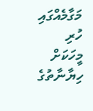މަގާމެއްގައި ހުރި މީހަކަށް ހިޔާނާތުގެ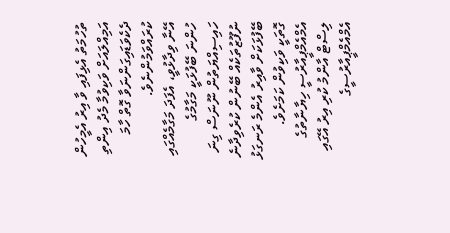ތުހުމަތު އެޅިފައި ވާ އިރު އެމީހުން އަމިއްލައަށް ވަކިވުމާ މެދު އިންތި ދެކެވަޑައިގަންނަވާ ގޮތް ހާމަ ކުރައްވަމުންނެވެ.
އޭނާ ވިދާޅުވީ، އެފަދަ މަގާމެއްގައި ހުންނަ ބޭފުޅަކީ މަގާމުގެ ހައިސިއްޔަތުން ނޫނަސް ގިނަ ނުފޫޒުތަކެއް ބޭނުން ކުރެވިދާނެ ބޭފުޅަކަށް ވާއިރު އެންމެ ރަނގަޅު ގޮތަކީ ވަކިވުން ކަމަށެވެ.
އެމްއެމްޕީއާރުސީ ހިޔާނާތުގެ ލިސްޓް އާންމު ކުރި އިރު އޭގައި އެމްއެމްޕީއާރުސީގެ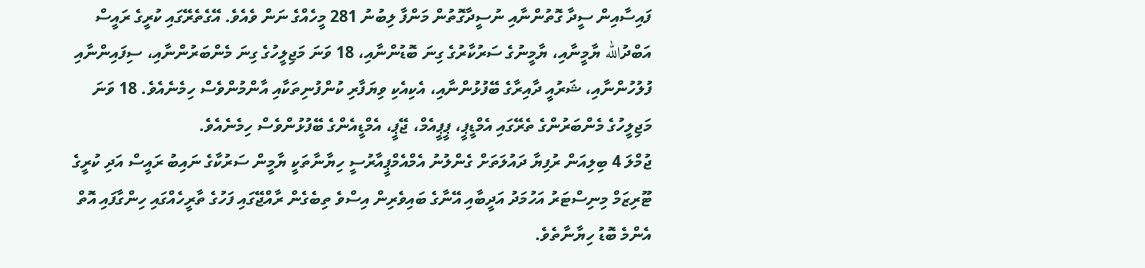ފައިސާއިން ސީދާ ގޮތުންނާއި ނުސީދާގޮތުން މަންފާ ލިބުނު 281 މީހެއްގެ ނަން ވެއެވެ. އޭގެތެރޭގައި ކުރީގެ ރައީސް އަބްދުالله ޔާމީނާއި، ޔާމީނުގެ ސަރުކާރުގެ ގިނަ ބޮޑުންނާއި، 18 ވަނަ މަޖިލީހުގެ ގިނަ މެންބަރުންނާއި، ސިފައިންނާއި ފުލުހުންނާއި، ޝަރުއީ ދާއިރާގެ ބޭފުޅުންނާއި، އެކިއެކި ވިޔަފާރި ކުންފުނިތަކާއި އާންމުންވެސް ހިމެނެއެވެ. 18 ވަނަ މަޖިލީހުގެ މެންބަރުންގެ ތެރޭގައި އެމްޑީޕީ، ޕީޕީއެމް، ޖޭޕީ، އެމްޑީއެންގެ ބޭފުޅުންވެސް ހިމެނެއެވެ.
ޖުމްލަ 4 ބިލިއަން ރުފިޔާ ދައުލަތަށް ގެންލުނު އެމްއެމްޕީއާރުސީ ހިޔާނާތަކީ ޔާމީން ސަރުކާގެ ނައިބު ރައީސް އަދި ކުރީގެ ޓޫރިޒަމް މިނިސްޓަރު އަހުމަދު އަދީބާއި އޭނާގެ ބައިވެރިން އިސްވެ ތިބެގެން ރާއްޖޭގައި ފަހުގެ ތާރީހެއްގައި ހިންގާފައި އޮތް އެންމެ ބޮޑު ހިޔާނާތެވެ.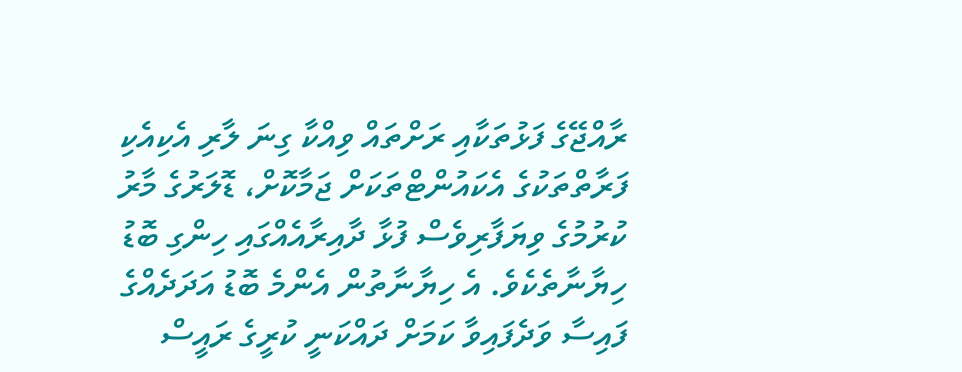ރާއްޖޭގެ ފަޅުތަކާއި ރަށްތައް ވިއްކާ ގިނަ ލާރި އެކިއެކި ފަރާތްތަކުގެ އެކައުންޓްތަކަށް ޖަމާކޮށް، ޑޮލަރުގެ މާރު ކުރުމުގެ ވިޔަފާރިވެސް ފުޅާ ދާއިރާއެއްގައި ހިންގި ބޮޑު ހިޔާނާތެކެވެ. އެ ހިޔާނާތުން އެންމެ ބޮޑު އަދަދެއްގެ ފައިސާ ވަދެފައިވާ ކަމަށް ދައްކަނީ ކުރީގެ ރައީސް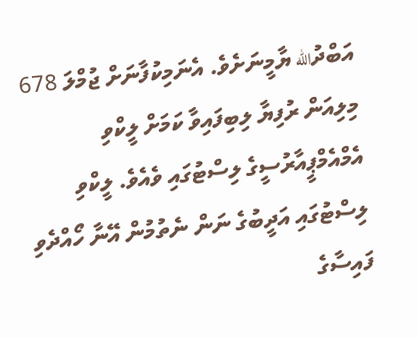އަބްދުالله ޔާމީނަށެވެ. އެނަމިކުފާނަށް ޖުމްލަ 678 މިލިއަން ރުފިޔާ ލިބިފައިވާ ކަމަށް ލީކްވި އެމްއެމްޕީއާރުސީގެ ލިސްޓުގައި ވެއެވެ. ލީކްވި ލިސްޓުގައި އަދީބުގެ ނަން ނެތުމުން އޭނާ ހޯއްދެވި ފައިސާގެ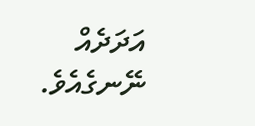އަދަދެއް ނޭނގެއެވެ.